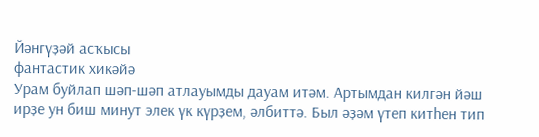Йәнгүҙәй асҡысы
фантастик хикәйә
Урам буйлап шәп-шәп атлауымды дауам итәм. Артымдан килгән йәш ирҙе ун биш минут элек үк күрҙем, әлбиттә. Был әҙәм үтеп китһен тип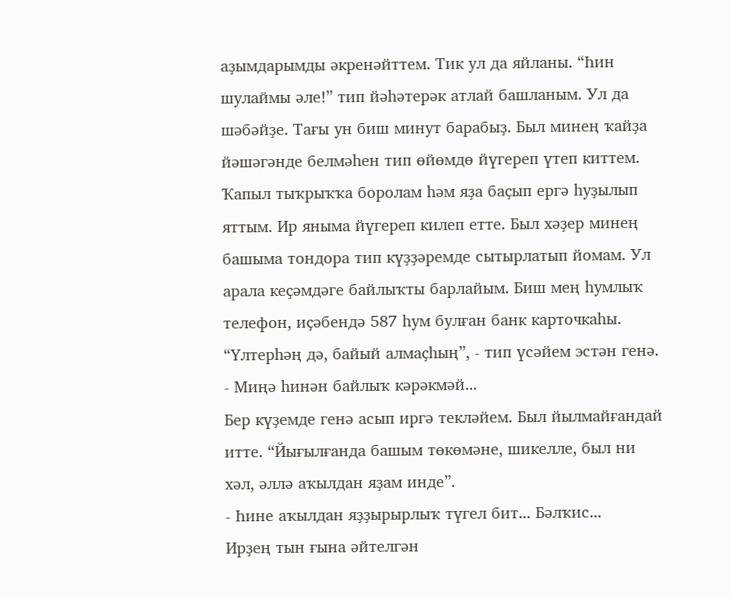аҙымдарымды әкренәйттем. Тик ул да яйланы. “Һин шулаймы әле!” тип йәһәтерәк атлай башланым. Ул да шәбәйҙе. Тағы ун биш минут барабыҙ. Был минең ҡайҙа йәшәгәнде белмәһен тип өйөмдө йүгереп үтеп киттем. Ҡапыл тыҡрыҡҡа боролам һәм яҙа баҫып ергә һуҙылып яттым. Ир яныма йүгереп килеп етте. Был хәҙер минең башыма тондора тип күҙҙәремде сытырлатып йомам. Ул арала кеҫәмдәге байлыҡты барлайым. Биш мең һумлыҡ телефон, иҫәбендә 587 һум булған банк карточкаһы. “Үлтерһәң дә, байый алмаҫһың”, - тип үсәйем эстән генә.
- Миңә һинән байлыҡ кәрәкмәй...
Бер күҙемде генә асып иргә текләйем. Был йылмайғандай итте. “Йығылғанда башым төкөмәне, шикелле, был ни хәл, әллә аҡылдан яҙам инде”.
- Һине аҡылдан яҙҙырырлыҡ түгел бит... Бәлҡис...
Ирҙең тын ғына әйтелгән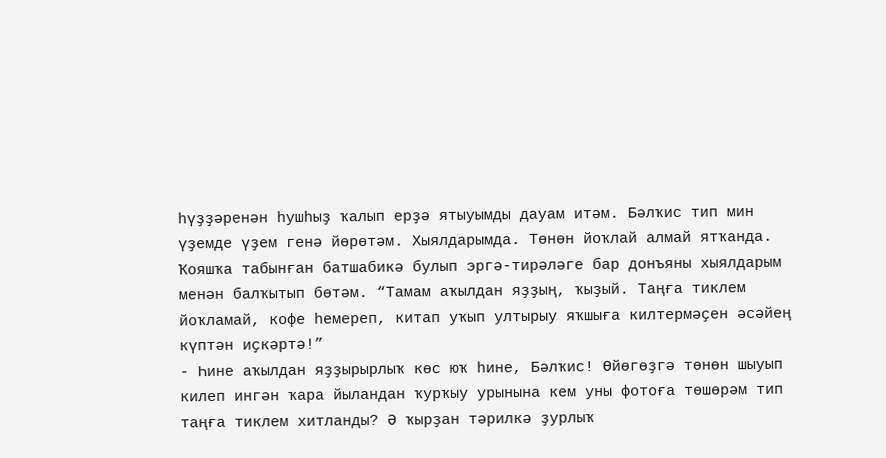һүҙҙәренән һушһыҙ ҡалып ерҙә ятыуымды дауам итәм. Бәлҡис тип мин үҙемде үҙем генә йөрөтәм. Хыялдарымда. Төнөн йоҡлай алмай ятҡанда. Ҡояшҡа табынған батшабикә булып эргә-тирәләге бар донъяны хыялдарым менән балҡытып бөтәм. “Тамам аҡылдан яҙҙың, ҡыҙый. Таңға тиклем йоҡламай, кофе һемереп, китап уҡып ултырыу яҡшыға килтермәҫен әсәйең күптән иҫкәртә!”
- Һине аҡылдан яҙҙырырлыҡ көс юҡ һине, Бәлҡис! Өйөгөҙгә төнөн шыуып килеп ингән ҡара йыландан ҡурҡыу урынына кем уны фотоға төшөрәм тип таңға тиклем хитланды? Ә ҡырҙан тәрилкә ҙурлыҡ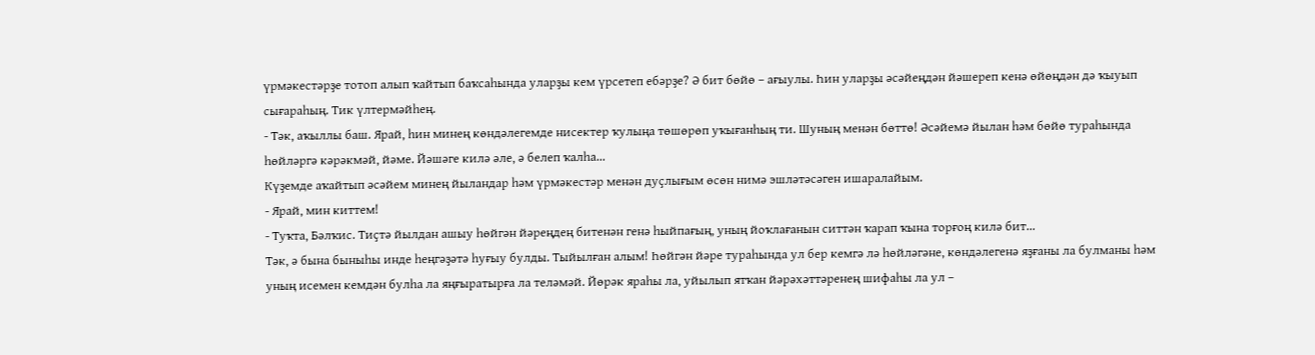үрмәкестәрҙе тотоп алып ҡайтып баҡсаһында уларҙы кем үрсетеп ебәрҙе? Ә бит бөйө – ағыулы. Һин уларҙы әсәйеңдән йәшереп кенә өйөңдән дә ҡыуып сығараһың. Тик үлтермәйһең.
- Тәк, аҡыллы баш. Ярай, һин минең көндәлегемде нисектер ҡулыңа төшөрөп уҡығанһың ти. Шуның менән бөттө! Әсәйемә йылан һәм бөйө тураһында һөйләргә кәрәкмәй, йәме. Йәшәге килә әле, ә белеп ҡалһа...
Күҙемде аҡайтып әсәйем минең йыландар һәм үрмәкестәр менән дуҫлығым өсөн нимә эшләтәсәген ишаралайым.
- Ярай, мин киттем!
- Туҡта, Бәлҡис. Тиҫтә йылдан ашыу һөйгән йәреңдең битенән генә һыйпағың, уның йоҡлағанын ситтән ҡарап ҡына торғоң килә бит...
Тәк, ә бына быныһы инде һеңгәҙәтә һуғыу булды. Тыйылған алым! Һөйгән йәре тураһында ул бер кемгә лә һөйләгәне, көндәлегенә яҙғаны ла булманы һәм уның исемен кемдән булһа ла яңғыратырға ла теләмәй. Йөрәк яраһы ла, уйылып ятҡан йәрәхәттәренең шифаһы ла ул –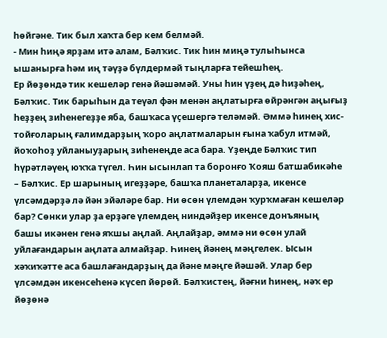һөйгәне. Тик был хаҡта бер кем белмәй.
- Мин һиңә ярҙам итә алам, Бәлҡис. Тик һин миңә тулыһынса ышанырға һәм иң тәүҙә бүлдермәй тыңларға тейешһең.
Ер йөҙөндә тик кешеләр генә йәшәмәй. Уны һин үҙең дә һиҙәһең, Бәлҡис. Тик барыһын да теүәл фән менән аңлатырға өйрәнгән аңығыҙ һеҙҙең зиһенегеҙҙе яба, башҡаса үҫешергә теләмәй. Әммә һинең хис-тойғоларың ғалимдарҙың ҡоро аңлатмаларын ғына ҡабул итмәй, йоҡоһоҙ уйланыуҙарың зиһенеңде аса бара. Үҙеңде Бәлҡис тип һүрәтләүең юҡҡа түгел. Һин ысынлап та боронғо Ҡояш батшабикәһе – Бәлҡис. Ер шарының игеҙҙәре, башҡа планеталарҙа, икенсе үлсәмдәрҙә лә йән эйәләре бар. Ни өсөн үлемдән ҡурҡмаған кешеләр бар? Сөнки улар ҙа ерҙәге үлемдең ниндәйҙер икенсе донъяның башы икәнен генә яҡшы аңлай. Аңлайҙар, әммә ни өсөн улай уйлағандарын аңлата алмайҙар. Һинең йәнең мәңгелек. Ысын хәҡиҡәтте аса башлағандарҙың да йәне мәңге йәшәй. Улар бер үлсәмдән икенсеһенә күсеп йөрөй. Бәлҡистең, йәғни һинең, нәҡ ер йөҙөнә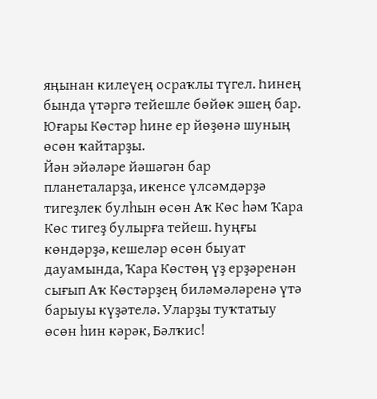яңынан килеүең осраҡлы түгел. Һинең бында үтәргә тейешле бөйөк эшең бар. Юғары Көстәр һине ер йөҙөнә шуның өсөн ҡайтарҙы.
Йән эйәләре йәшәгән бар планеталарҙа, икенсе үлсәмдәрҙә тигеҙлек булһын өсөн Аҡ Көс һәм Ҡара Көс тигеҙ булырға тейеш. Һуңғы көндәрҙә, кешеләр өсөн быуат дауамында, Ҡара Көстөң үҙ ерҙәренән сығып Аҡ Көстәрҙең биләмәләренә үтә барыуы күҙәтелә. Уларҙы туҡтатыу өсөн һин кәрәк, Бәлҡис!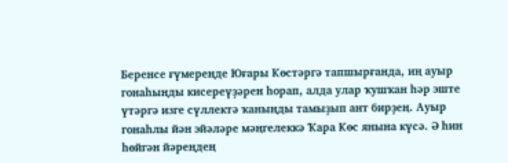Беренсе ғүмереңде Юғары Көстәргә тапшырғанда, иң ауыр гонаһыңды кисереүҙәрен һорап, алда улар ҡушҡан һәр эште үтәргә изге сүллектә ҡаныңды тамыҙып ант бирҙең. Ауыр гонаһлы йән эйәләре мәңгелеккә Ҡара Көс янына күсә. Ә һин һөйгән йәреңдең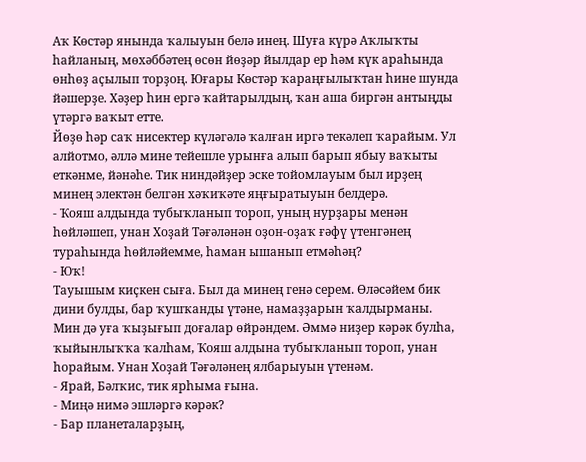Аҡ Көстәр янында ҡалыуын белә инең. Шуға күрә Аҡлыҡты һайланың, мөхәббәтең өсөн йөҙәр йылдар ер һәм күк араһында өнһөҙ аҫылып торҙоң. Юғары Көстәр ҡараңғылыҡтан һине шунда йәшерҙе. Хәҙер һин ергә ҡайтарылдың, ҡан аша биргән антыңды үтәргә ваҡыт етте.
Йөҙө һәр саҡ нисектер күләгәлә ҡалған иргә текәлеп ҡарайым. Ул алйотмо, әллә мине тейешле урынға алып барып ябыу ваҡыты еткәнме, йәнәһе. Тик ниндәйҙер эске тойомлауым был ирҙең минең электән белгән хәҡиҡәте яңғыратыуын белдерә.
- Ҡояш алдында тубыҡланып тороп, уның нурҙары менән һөйләшеп, унан Хоҙай Тәғәләнән оҙон-оҙаҡ ғәфү үтенгәнең тураһында һөйләйемме, һаман ышанып етмәһәң?
- Юҡ!
Тауышым киҫкен сыға. Был да минең генә серем. Өләсәйем бик дини булды, бар ҡушҡанды үтәне, намаҙҙарын ҡалдырманы. Мин дә уға ҡыҙығып доғалар өйрәндем. Әммә ниҙер кәрәк булһа, ҡыйынлыҡҡа ҡалһам, Ҡояш алдына тубыҡланып тороп, унан һорайым. Унан Хоҙай Тәғәләнең ялбарыуын үтенәм.
- Ярай, Бәлҡис, тик ярһыма ғына.
- Миңә нимә эшләргә кәрәк?
- Бар планеталарҙың,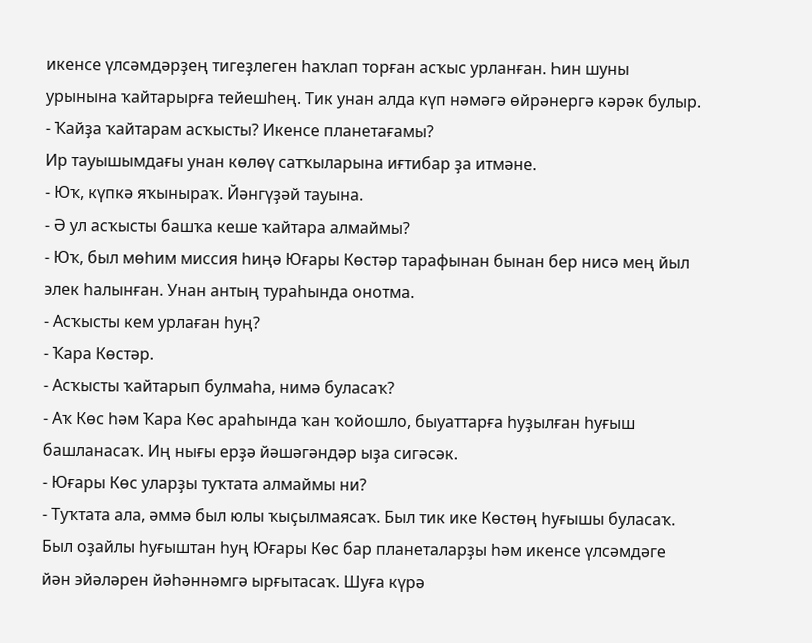икенсе үлсәмдәрҙең тигеҙлеген һаҡлап торған асҡыс урланған. Һин шуны урынына ҡайтарырға тейешһең. Тик унан алда күп нәмәгә өйрәнергә кәрәк булыр.
- Ҡайҙа ҡайтарам асҡысты? Икенсе планетағамы?
Ир тауышымдағы унан көлөү сатҡыларына иғтибар ҙа итмәне.
- Юҡ, күпкә яҡыныраҡ. Йәнгүҙәй тауына.
- Ә ул асҡысты башҡа кеше ҡайтара алмаймы?
- Юҡ, был мөһим миссия һиңә Юғары Көстәр тарафынан бынан бер нисә мең йыл элек һалынған. Унан антың тураһында онотма.
- Асҡысты кем урлаған һуң?
- Ҡара Көстәр.
- Асҡысты ҡайтарып булмаһа, нимә буласаҡ?
- Аҡ Көс һәм Ҡара Көс араһында ҡан ҡойошло, быуаттарға һуҙылған һуғыш башланасаҡ. Иң нығы ерҙә йәшәгәндәр ыҙа сигәсәк.
- Юғары Көс уларҙы туҡтата алмаймы ни?
- Туҡтата ала, әммә был юлы ҡыҫылмаясаҡ. Был тик ике Көстөң һуғышы буласаҡ. Был оҙайлы һуғыштан һуң Юғары Көс бар планеталарҙы һәм икенсе үлсәмдәге йән эйәләрен йәһәннәмгә ырғытасаҡ. Шуға күрә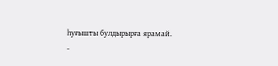һуғышты булдырырға ярамай.
-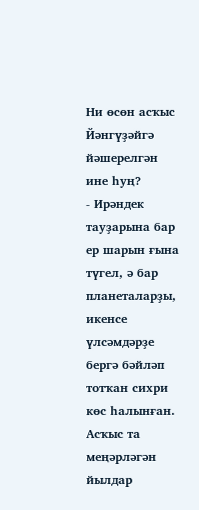Ни өсөн асҡыс Йәнгүҙәйгә йәшерелгән ине һуң?
- Ирәндек тауҙарына бар ер шарын ғына түгел, ә бар планеталарҙы, икенсе үлсәмдәрҙе бергә бәйләп тотҡан сихри көс һалынған. Асҡыс та меңәрләгән йылдар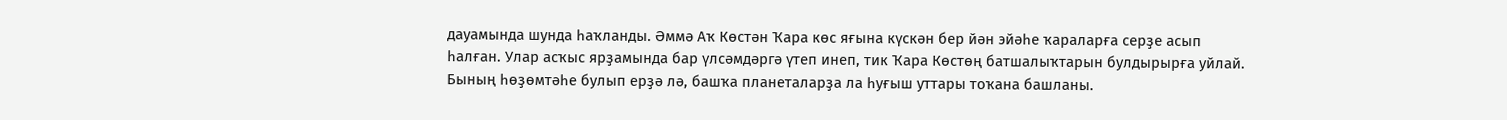дауамында шунда һаҡланды. Әммә Аҡ Көстән Ҡара көс яғына күскән бер йән эйәһе ҡараларға серҙе асып һалған. Улар асҡыс ярҙамында бар үлсәмдәргә үтеп инеп, тик Ҡара Көстөң батшалыҡтарын булдырырға уйлай. Бының һөҙөмтәһе булып ерҙә лә, башҡа планеталарҙа ла һуғыш уттары тоҡана башланы.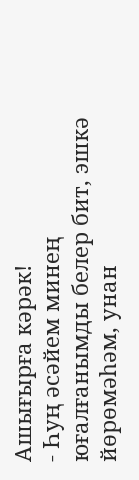Ашығырға кәрәк!
- Һуң әсәйем минең юғалғанымды белер бит, эшкә йөрөмәһәм, унан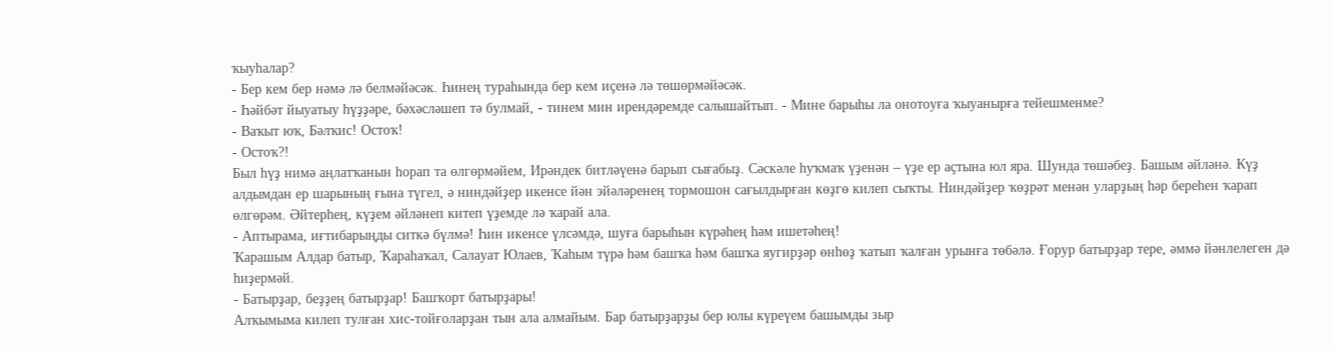ҡыуһалар?
- Бер кем бер нәмә лә белмәйәсәк. Һинең тураһында бер кем иҫенә лә төшөрмәйәсәк.
- Һәйбәт йыуатыу һүҙҙәре, бәхәсләшеп тә булмай, - тинем мин ирендәремде салышайтып. - Мине барыһы ла онотоуға ҡыуанырға тейешменме?
- Ваҡыт юҡ, Бәлҡис! Остоҡ!
- Остоҡ?!
Был һүҙ нимә аңлатҡанын һорап та өлгөрмәйем, Ирәндек битләүенә барып сығабыҙ. Сәскәле һуҡмаҡ үҙенән – үҙе ер аҫтына юл яра. Шунда төшәбеҙ. Башым әйләнә. Күҙ алдымдан ер шарының ғына түгел, ә ниндәйҙер икенсе йән эйәләренең тормошон сағылдырған көҙгө килеп сыҡты. Ниндәйҙер ҡөҙрәт менән уларҙың һәр береһен ҡарап өлгөрәм. Әйтерһең, күҙем әйләнеп китеп үҙемде лә ҡарай ала.
- Аптырама, иғтибарыңды ситкә бүлмә! Һин икенсе үлсәмдә, шуға барыһын күрәһең һәм ишетәһең!
Ҡарашым Алдар батыр, Ҡараһаҡал, Салауат Юлаев, Ҡаһым түрә һәм башҡа һәм башҡа яугирҙәр өнһөҙ ҡатып ҡалған урынға төбәлә. Ғорур батырҙар тере, әммә йәнлелеген дә һиҙермәй.
- Батырҙар, беҙҙең батырҙар! Башҡорт батырҙары!
Алҡымыма килеп тулған хис-тойғоларҙан тын ала алмайым. Бар батырҙарҙы бер юлы күреүем башымды зыр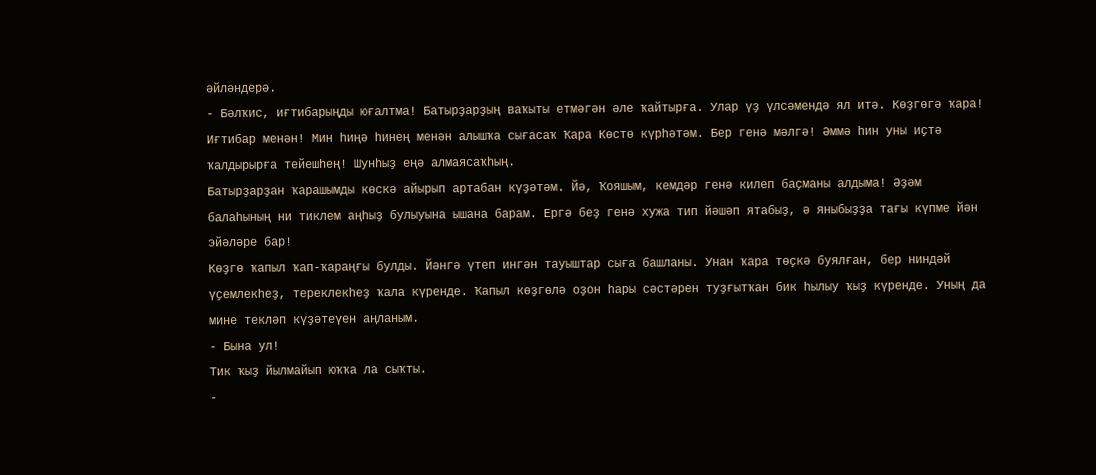әйләндерә.
- Бәлҡис, иғтибарыңды юғалтма! Батырҙарҙың ваҡыты етмәгән әле ҡайтырға. Улар үҙ үлсәмендә ял итә. Көҙгөгә ҡара! Иғтибар менән! Мин һиңә һинең менән алышҡа сығасаҡ Ҡара Көстө күрһәтәм. Бер генә мәлгә! Әммә һин уны иҫтә ҡалдырырға тейешһең! Шунһыҙ еңә алмаясаҡһың.
Батырҙарҙан ҡарашымды көскә айырып артабан күҙәтәм. Йә, Ҡояшым, кемдәр генә килеп баҫманы алдыма! Әҙәм балаһының ни тиклем аңһыҙ булыуына ышана барам. Ергә беҙ генә хужа тип йәшәп ятабыҙ, ә яныбыҙҙа тағы күпме йән эйәләре бар!
Көҙгө ҡапыл ҡап-ҡараңғы булды. Йәнгә үтеп ингән тауыштар сыға башланы. Унан ҡара төҫкә буялған, бер ниндәй үҫемлекһеҙ, тереклекһеҙ ҡала күренде. Ҡапыл көҙгөлә оҙон һары сәстәрен туҙғытҡан бик һылыу ҡыҙ күренде. Уның да мине текләп күҙәтеүен аңланым.
- Бына ул!
Тик ҡыҙ йылмайып юҡҡа ла сыҡты.
-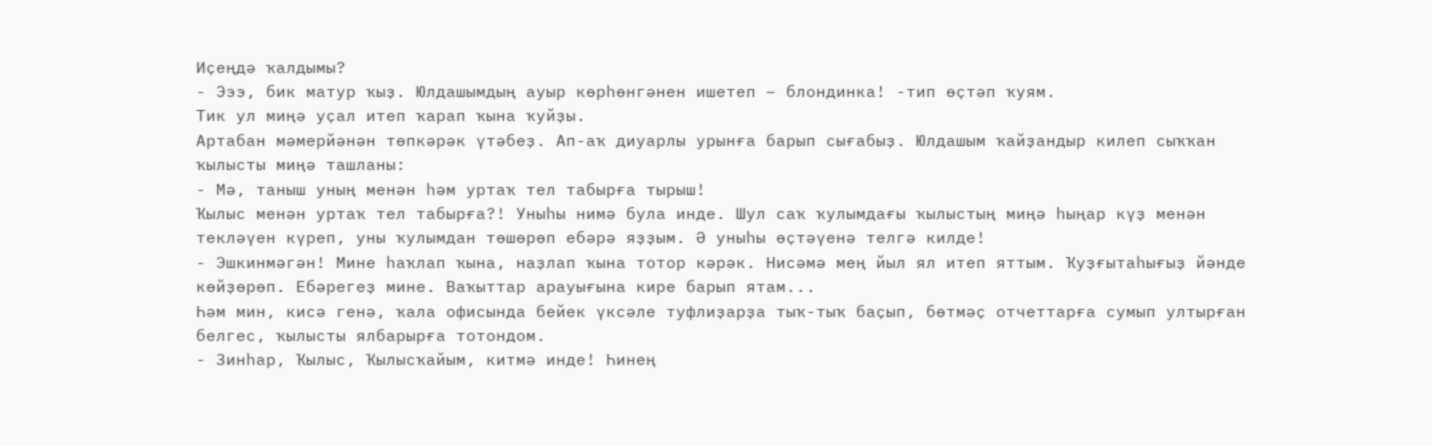Иҫеңдә ҡалдымы?
- Эээ, бик матур ҡыҙ. Юлдашымдың ауыр көрһөнгәнен ишетеп – блондинка! -тип өҫтәп ҡуям.
Тик ул миңә уҫал итеп ҡарап ҡына ҡуйҙы.
Артабан мәмерйәнән төпкәрәк үтәбеҙ. Ап-аҡ диуарлы урынға барып сығабыҙ. Юлдашым ҡайҙандыр килеп сыҡҡан ҡылысты миңә ташланы:
- Мә, таныш уның менән һәм уртаҡ тел табырға тырыш!
Ҡылыс менән уртаҡ тел табырға?! Уныһы нимә була инде. Шул саҡ ҡулымдағы ҡылыстың миңә һыңар күҙ менән текләүен күреп, уны ҡулымдан төшөрөп ебәрә яҙҙым. Ә уныһы өҫтәүенә телгә килде!
- Эшкинмәгән! Мине һаҡлап ҡына, наҙлап ҡына тотор кәрәк. Нисәмә мең йыл ял итеп яттым. Ҡуҙғытаһығыҙ йәнде көйҙөрөп. Ебәрегеҙ мине. Ваҡыттар арауығына кире барып ятам...
Һәм мин, кисә генә, ҡала офисында бейек үксәле туфлиҙарҙа тыҡ-тыҡ баҫып, бөтмәҫ отчеттарға сумып ултырған белгес, ҡылысты ялбарырға тотондом.
- Зинһар, Ҡылыс, Ҡылысҡайым, китмә инде! Һинең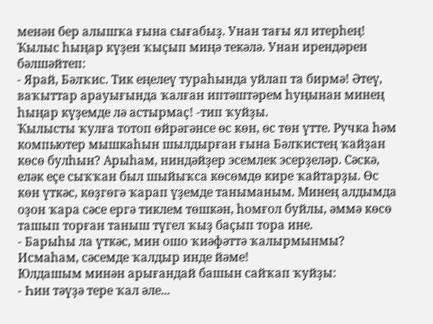менән бер алышҡа ғына сығабыҙ. Унан тағы ял итерһең!
Ҡылыс һыңар күҙен ҡыҫып миңә текәлә. Унан ирендәрен бәлшәйтеп:
- Ярай, Бәлҡис. Тик еңелеү тураһында уйлап та бирмә! Әтеү, ваҡыттар арауығында ҡалған иптәштәрем һуңынан минең һыңар күҙемде лә астырмаҫ! -тип ҡуйҙы.
Ҡылысты ҡулға тотоп өйрәгәнсе өс көн, өс төн үтте. Ручка һәм компьютер мышкаһын шылдырған ғына Бәлҡистең ҡайҙан көсө булһын? Арыһам, ниндәйҙер эсемлек эсерҙеләр. Сәскә, еләк еҫе сыҡҡан был шыйыҡса көсөмдө кире ҡайтарҙы. Өс көн үткәс, көҙгөгә ҡарап үҙемде таныманым. Минең алдымда оҙон ҡара сәсе ергә тиклем төшкән, һомғол буйлы, әммә көсө ташып торған таныш түгел ҡыҙ баҫып тора ине.
- Барыһы ла үткәс, мин ошо ҡиәфәттә ҡалырмынмы? Исмаһам, сәсемде ҡалдыр инде йәме!
Юлдашым минән арығандай башын сайҡап ҡуйҙы:
- Һин тәүҙә тере ҡал әле...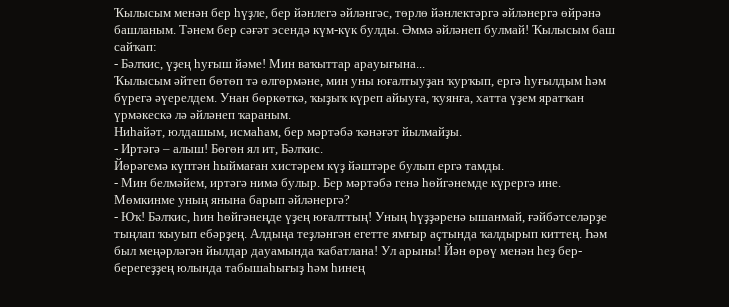Ҡылысым менән бер һүҙле, бер йәнлегә әйләнгәс, төрлө йәнлектәргә әйләнергә өйрәнә башланым. Тәнем бер сәғәт эсендә күм-күк булды. Әммә әйләнеп булмай! Ҡылысым баш сайҡап:
- Бәлҡис, үҙең һуғыш йәме! Мин ваҡыттар арауығына...
Ҡылысым әйтеп бөтөп тә өлгөрмәне, мин уны юғалтыуҙан ҡурҡып, ергә һуғылдым һәм бүрегә әүерелдем. Унан бөркөткә, ҡыҙыҡ күреп айыуға, ҡуянға, хатта үҙем яратҡан үрмәкескә лә әйләнеп ҡараным.
Ниһайәт, юлдашым, исмаһам, бер мәртәбә ҡәнәғәт йылмайҙы.
- Иртәгә – алыш! Бөгөн ял ит, Бәлҡис.
Йөрәгемә күптән һыймаған хистәрем күҙ йәштәре булып ергә тамды.
- Мин белмәйем, иртәгә нимә булыр. Бер мәртәбә генә һөйгәнемде күрергә ине. Мөмкинме уның янына барып әйләнергә?
- Юҡ! Бәлҡис, һин һөйгәнеңде үҙең юғалттың! Уның һүҙҙәренә ышанмай, ғәйбәтселәрҙе тыңлап ҡыуып ебәрҙең. Алдыңа теҙләнгән егетте ямғыр аҫтында ҡалдырып киттең. Һәм был меңәрләгән йылдар дауамында ҡабатлана! Ул арыны! Йән өрөү менән һеҙ бер-берегеҙҙең юлында табышаһығыҙ һәм һинең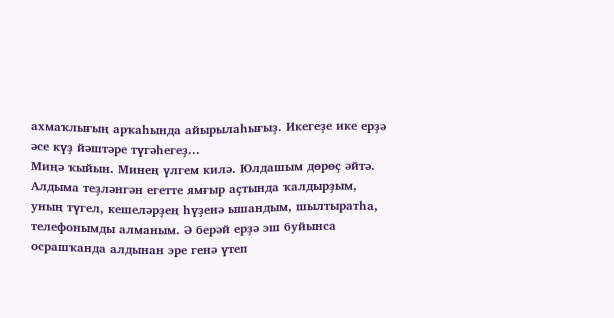ахмаҡлығың арҡаһында айырылаһығыҙ. Икегеҙе ике ерҙә әсе күҙ йәштәре түгәһегеҙ...
Миңә ҡыйын. Минең үлгем килә. Юлдашым дөрөҫ әйтә. Алдыма теҙләнгән егетте ямғыр аҫтында ҡалдырҙым, уның түгел, кешеләрҙең һүҙенә ышандым, шылтыратһа, телефонымды алманым. Ә берәй ерҙә эш буйынса осрашҡанда алдынан эре генә үтеп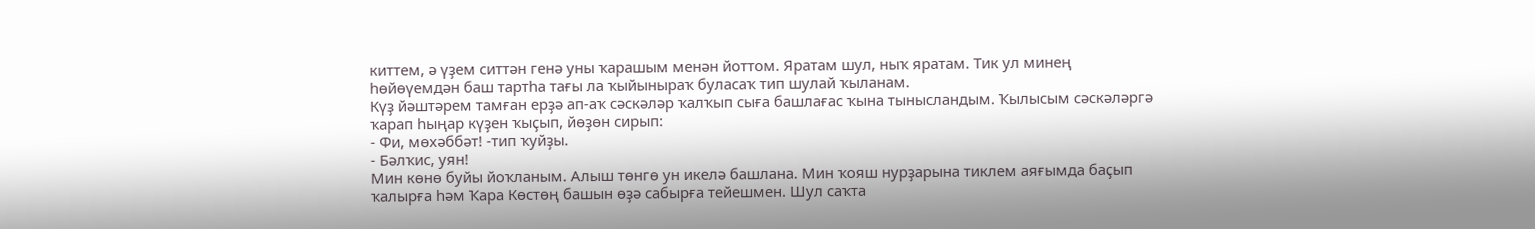киттем, ә үҙем ситтән генә уны ҡарашым менән йоттом. Яратам шул, ныҡ яратам. Тик ул минең һөйөүемдән баш тартһа тағы ла ҡыйыныраҡ буласаҡ тип шулай ҡыланам.
Күҙ йәштәрем тамған ерҙә ап-аҡ сәскәләр ҡалҡып сыға башлағас ҡына тынысландым. Ҡылысым сәскәләргә ҡарап һыңар күҙен ҡыҫып, йөҙөн сирып:
- Фи, мөхәббәт! -тип ҡуйҙы.
- Бәлҡис, уян!
Мин көнө буйы йоҡланым. Алыш төнгө ун икелә башлана. Мин ҡояш нурҙарына тиклем аяғымда баҫып ҡалырға һәм Ҡара Көстөң башын өҙә сабырға тейешмен. Шул саҡта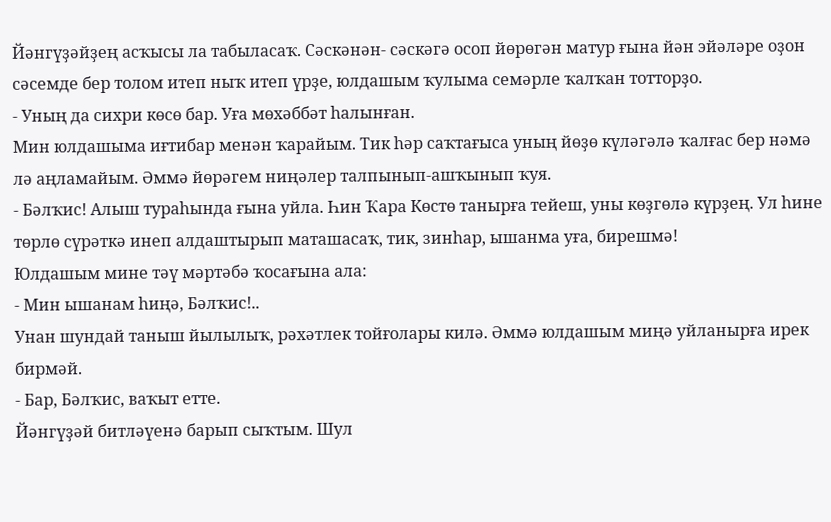Йәнгүҙәйҙең асҡысы ла табыласаҡ. Сәскәнән- сәскәгә осоп йөрөгән матур ғына йән эйәләре оҙон сәсемде бер толом итеп ныҡ итеп үрҙе, юлдашым ҡулыма семәрле ҡалҡан тотторҙо.
- Уның да сихри көсө бар. Уға мөхәббәт һалынған.
Мин юлдашыма иғтибар менән ҡарайым. Тик һәр саҡтағыса уның йөҙө күләгәлә ҡалғас бер нәмә лә аңламайым. Әммә йөрәгем ниңәлер талпынып-ашҡынып ҡуя.
- Бәлҡис! Алыш тураһында ғына уйла. Һин Ҡара Көстө танырға тейеш, уны көҙгөлә күрҙең. Ул һине төрлө сүрәткә инеп алдаштырып маташасаҡ, тик, зинһар, ышанма уға, бирешмә!
Юлдашым мине тәү мәртәбә ҡосағына ала:
- Мин ышанам һиңә, Бәлҡис!..
Унан шундай таныш йылылыҡ, рәхәтлек тойғолары килә. Әммә юлдашым миңә уйланырға ирек бирмәй.
- Бар, Бәлҡис, ваҡыт етте.
Йәнгүҙәй битләүенә барып сыҡтым. Шул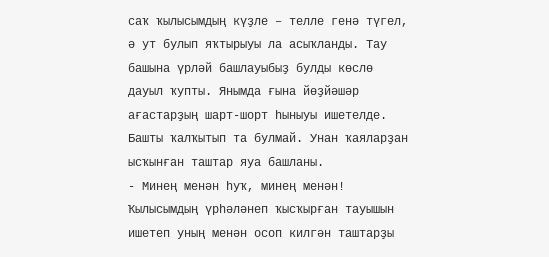саҡ ҡылысымдың күҙле – телле генә түгел, ә ут булып яҡтырыуы ла асыҡланды. Тау башына үрләй башлауыбыҙ булды көслө дауыл ҡупты. Янымда ғына йөҙйәшәр ағастарҙың шарт-шорт һыныуы ишетелде. Башты ҡалҡытып та булмай. Унан ҡаяларҙан ысҡынған таштар яуа башланы.
- Минең менән һуҡ, минең менән!
Ҡылысымдың үрһәләнеп ҡысҡырған тауышын ишетеп уның менән осоп килгән таштарҙы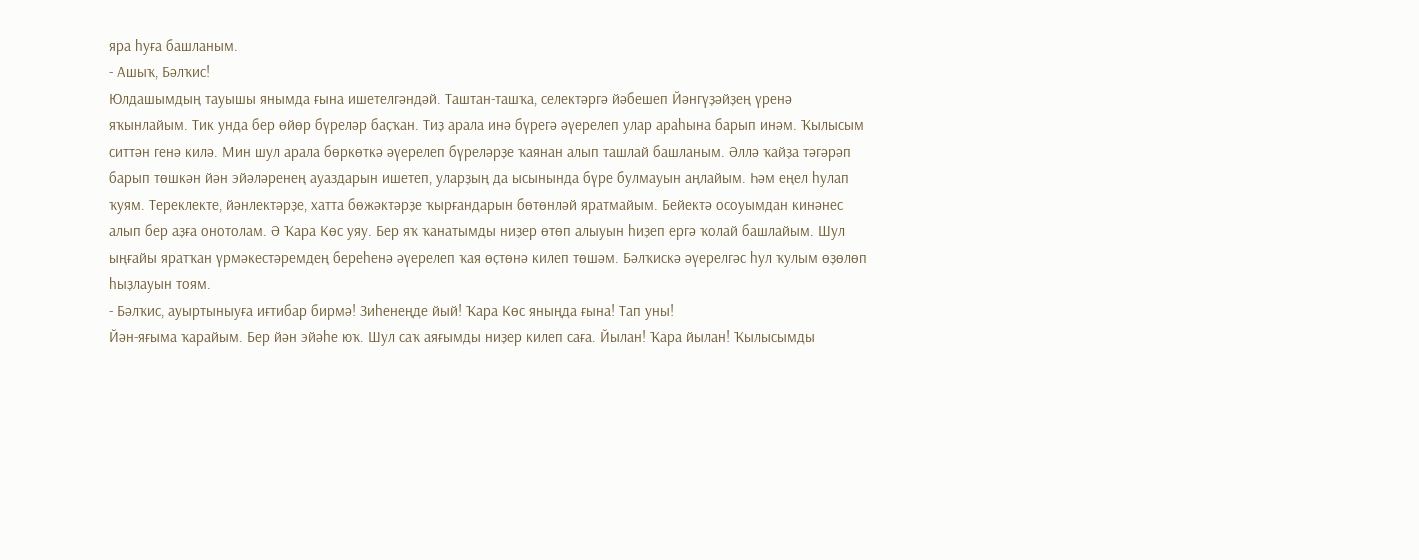яра һуға башланым.
- Ашыҡ, Бәлҡис!
Юлдашымдың тауышы янымда ғына ишетелгәндәй. Таштан-ташҡа, селектәргә йәбешеп Йәнгүҙәйҙең үренә яҡынлайым. Тик унда бер өйөр бүреләр баҫҡан. Тиҙ арала инә бүрегә әүерелеп улар араһына барып инәм. Ҡылысым ситтән генә килә. Мин шул арала бөркөткә әүерелеп бүреләрҙе ҡаянан алып ташлай башланым. Әллә ҡайҙа тәгәрәп барып төшкән йән эйәләренең ауаздарын ишетеп, уларҙың да ысынында бүре булмауын аңлайым. Һәм еңел һулап ҡуям. Тереклекте, йәнлектәрҙе, хатта бөжәктәрҙе ҡырғандарын бөтөнләй яратмайым. Бейектә осоуымдан кинәнес алып бер аҙға онотолам. Ә Ҡара Көс уяу. Бер яҡ ҡанатымды ниҙер өтөп алыуын һиҙеп ергә ҡолай башлайым. Шул ыңғайы яратҡан үрмәкестәремдең береһенә әүерелеп ҡая өҫтөнә килеп төшәм. Бәлҡискә әүерелгәс һул ҡулым өҙөлөп һыҙлауын тоям.
- Бәлҡис, ауыртыныуға иғтибар бирмә! Зиһенеңде йый! Ҡара Көс яныңда ғына! Тап уны!
Йән-яғыма ҡарайым. Бер йән эйәһе юҡ. Шул саҡ аяғымды ниҙер килеп саға. Йылан! Ҡара йылан! Ҡылысымды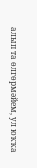алып та өлгөрмәйем, ул юҡҡа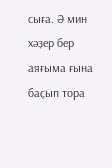сыға. Ә мин хәҙер бер аяғыма ғына баҫып тора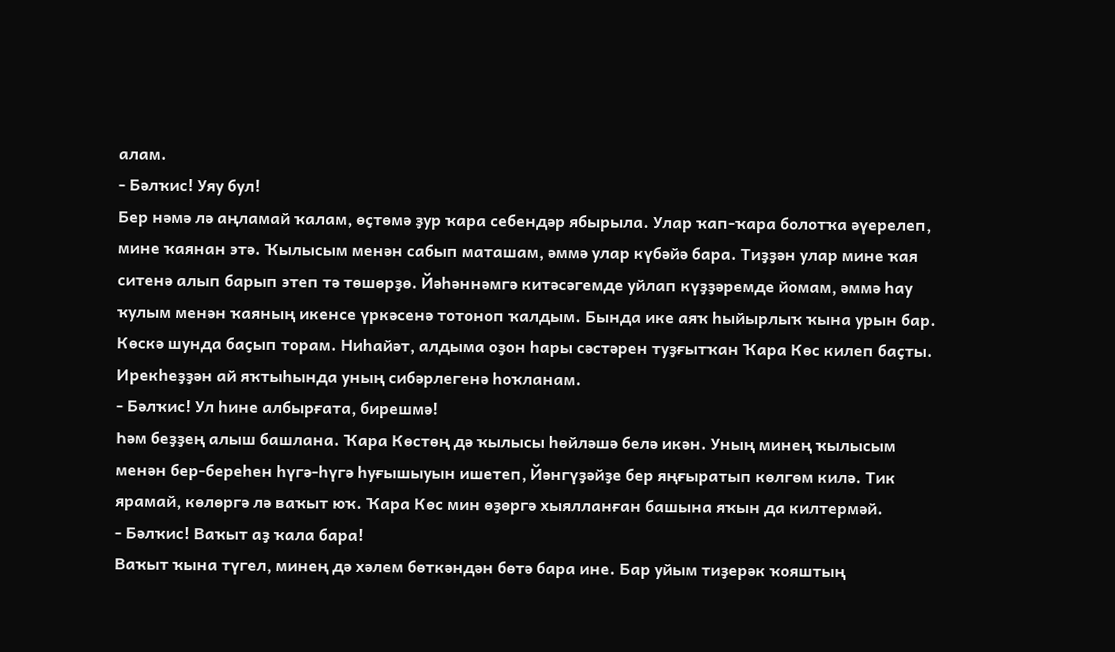алам.
- Бәлҡис! Уяу бул!
Бер нәмә лә аңламай ҡалам, өҫтөмә ҙур ҡара себендәр ябырыла. Улар ҡап-ҡара болотҡа әүерелеп, мине ҡаянан этә. Ҡылысым менән сабып маташам, әммә улар күбәйә бара. Тиҙҙән улар мине ҡая ситенә алып барып этеп тә төшөрҙө. Йәһәннәмгә китәсәгемде уйлап күҙҙәремде йомам, әммә һау ҡулым менән ҡаяның икенсе үркәсенә тотоноп ҡалдым. Бында ике аяҡ һыйырлыҡ ҡына урын бар. Көскә шунда баҫып торам. Ниһайәт, алдыма оҙон һары сәстәрен туҙғытҡан Ҡара Көс килеп баҫты. Ирекһеҙҙән ай яҡтыһында уның сибәрлегенә һоҡланам.
- Бәлҡис! Ул һине албырғата, бирешмә!
Һәм беҙҙең алыш башлана. Ҡара Көстөң дә ҡылысы һөйләшә белә икән. Уның минең ҡылысым менән бер-береһен һүгә-һүгә һуғышыуын ишетеп, Йәнгүҙәйҙе бер яңғыратып көлгөм килә. Тик ярамай, көлөргә лә ваҡыт юҡ. Ҡара Көс мин өҙөргә хыялланған башына яҡын да килтермәй.
- Бәлҡис! Ваҡыт аҙ ҡала бара!
Ваҡыт ҡына түгел, минең дә хәлем бөткәндән бөтә бара ине. Бар уйым тиҙерәк ҡояштың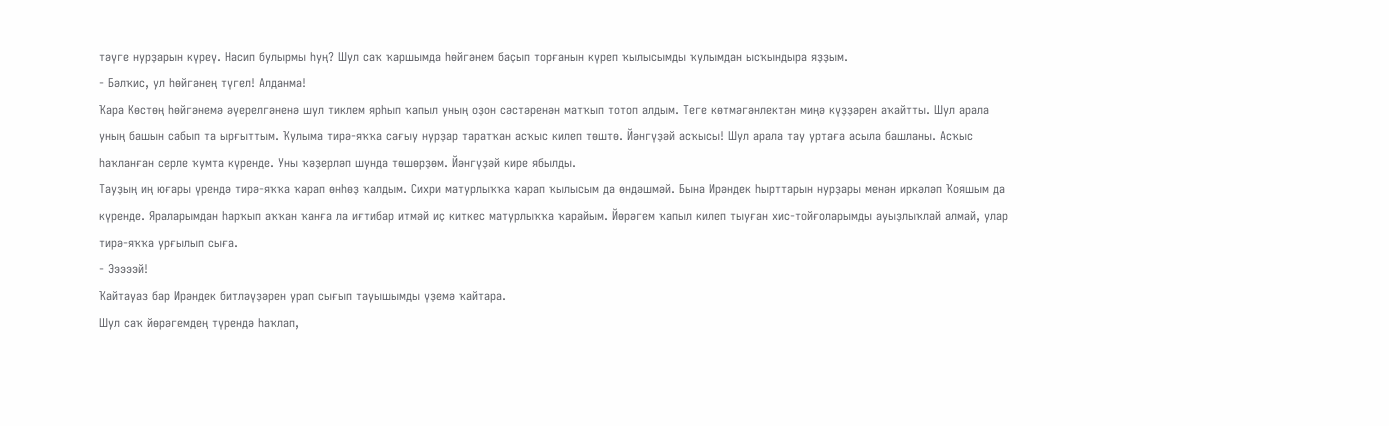тәүге нурҙарын күреү. Насип булырмы һуң? Шул саҡ ҡаршымда һөйгәнем баҫып торғанын күреп ҡылысымды ҡулымдан ысҡындыра яҙҙым.
- Бәлҡис, ул һөйгәнең түгел! Алданма!
Ҡара Көстөң һөйгәнемә әүерелгәненә шул тиклем ярһып ҡапыл уның оҙон сәстәренән матҡып тотоп алдым. Теге көтмәгәнлектән миңә күҙҙәрен аҡайтты. Шул арала уның башын сабып та ырғыттым. Ҡулыма тирә-яҡҡа сағыу нурҙар таратҡан асҡыс килеп төштө. Йәнгүҙәй асҡысы! Шул арала тау уртаға асыла башланы. Асҡыс һаҡланған серле ҡумта күренде. Уны ҡәҙерләп шунда төшөрҙөм. Йәнгүҙәй кире ябылды.
Тауҙың иң юғары үрендә тирә-яҡҡа ҡарап өнһөҙ ҡалдым. Сихри матурлыҡҡа ҡарап ҡылысым да өндәшмәй. Бына Ирәндек һырттарын нурҙары менән иркәләп Ҡояшым да күренде. Яраларымдан һарҡып аҡҡан ҡанға ла иғтибар итмәй иҫ киткес матурлыҡҡа ҡарайым. Йөрәгем ҡапыл килеп тыуған хис-тойғоларымды ауыҙлыҡлай алмай, улар тирә-яҡҡа урғылып сыға.
- Эээээй!
Ҡайтауаз бар Ирәндек битләүҙәрен урап сығып тауышымды үҙемә ҡайтара.
Шул саҡ йөрәгемдең түрендә һаҡлап,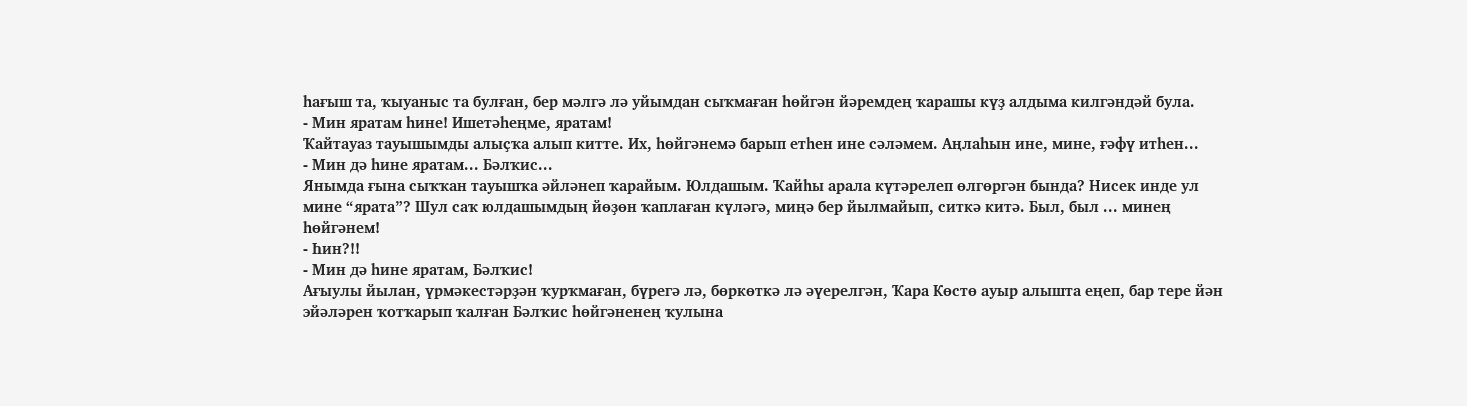һағыш та, ҡыуаныс та булған, бер мәлгә лә уйымдан сыҡмаған һөйгән йәремдең ҡарашы күҙ алдыма килгәндәй була.
- Мин яратам һине! Ишетәһеңме, яратам!
Ҡайтауаз тауышымды алыҫҡа алып китте. Их, һөйгәнемә барып етһен ине сәләмем. Аңлаһын ине, мине, ғәфү итһен...
- Мин дә һине яратам... Бәлҡис...
Янымда ғына сыҡҡан тауышҡа әйләнеп ҡарайым. Юлдашым. Ҡайһы арала күтәрелеп өлгөргән бында? Нисек инде ул мине “ярата”? Шул саҡ юлдашымдың йөҙөн ҡаплаған күләгә, миңә бер йылмайып, ситкә китә. Был, был ... минең һөйгәнем!
- Һин?!!
- Мин дә һине яратам, Бәлҡис!
Ағыулы йылан, үрмәкестәрҙән ҡурҡмаған, бүрегә лә, бөркөткә лә әүерелгән, Ҡара Көстө ауыр алышта еңеп, бар тере йән эйәләрен ҡотҡарып ҡалған Бәлҡис һөйгәненең ҡулына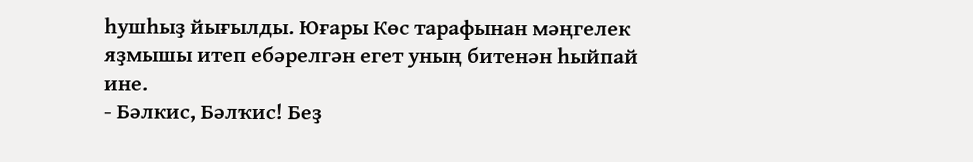һушһыҙ йығылды. Юғары Көс тарафынан мәңгелек яҙмышы итеп ебәрелгән егет уның битенән һыйпай ине.
- Бәлкис, Бәлҡис! Беҙ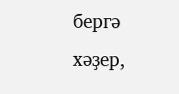бергә хәҙер,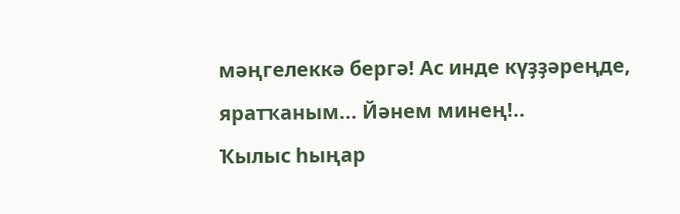мәңгелеккә бергә! Ас инде күҙҙәреңде, яратҡаным... Йәнем минең!..
Ҡылыс һыңар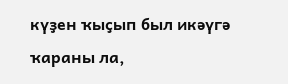күҙен ҡыҫып был икәүгә ҡараны ла,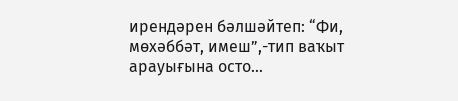ирендәрен бәлшәйтеп: “Фи, мөхәббәт, имеш”,-тип ваҡыт арауығына осто...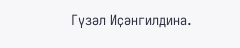Гүзәл Иҫәнгилдина.